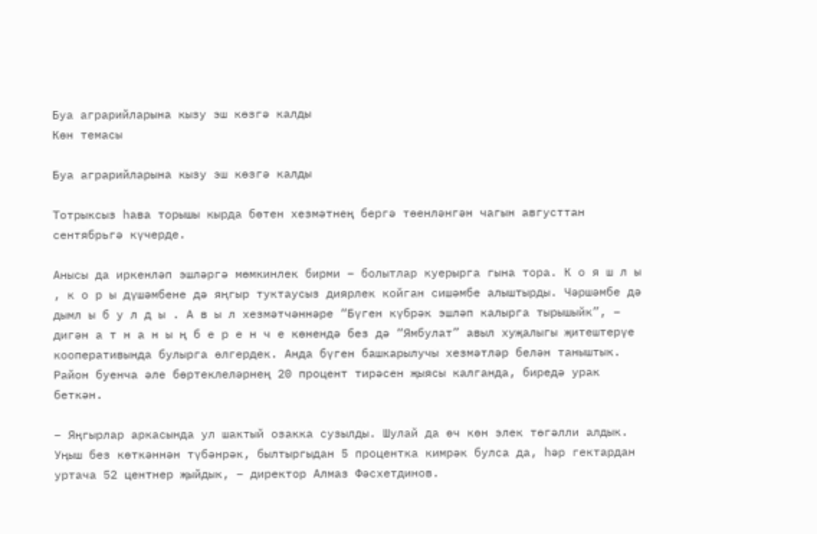Буа аграрийларына кызу эш көзгә калды
Көн темасы

Буа аграрийларына кызу эш көзгә калды

Тотрыксыз һава торышы кырда бөтен хезмәтнең бергә төенләнгән чагын августтан сентябрьгә күчерде.

Анысы да иркенләп эшләргә мөмкинлек бирми – болытлар куерырга гына тора. К о я ш л ы , к о р ы дүшәмбене дә яңгыр туктаусыз диярлек койган сишәмбе алыштырды. Чәршәмбе дә дымл ы б у л д ы . А в ы л хезмәтчәннәре “Бүген күбрәк эшләп калырга тырышыйк”, – дигән а т н а н ы ң б е р е н ч е көнендә без дә “Ямбулат” авыл хуҗалыгы җитештерүе кооперативында булырга өлгердек. Анда бүген башкарылучы хезмәтләр белән таныштык. Район буенча әле бөртеклеләрнең 20 процент тирәсен җыясы калганда, биредә урак беткән.

– Яңгырлар аркасында ул шактый озакка сузылды. Шулай да өч көн элек төгәлли алдык. Уңыш без көткәннән түбәнрәк, былтыргыдан 5 процентка кимрәк булса да, һәр гектардан уртача 52 центнер җыйдык, – директор Алмаз Фәсхетдинов.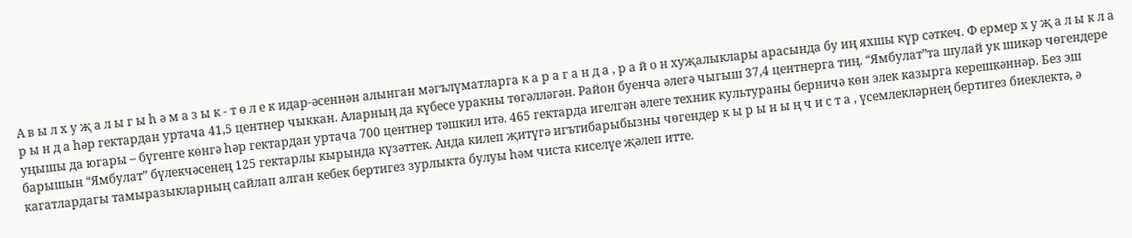А в ы л х у җ а л ы г ы һ ә м а з ы к - т ө л е к идар-әсеннән алынган мәгълүматларга к а р а г а н д а , р а й о н хуҗалыклары арасында бу иң яхшы күр сәткеч. Ф ермер х у җ а л ы к л а р ы н д а һәр гектардан уртача 41,5 центнер чыккан. Аларның да күбесе уракны төгәлләгән. Район буенча әлегә чыгыш 37,4 центнерга тиң. “Ямбулат”та шулай ук шикәр чөгендере уңышы да югары – бүгенге көнгә һәр гектардан уртача 700 центнер тәшкил итә. 465 гектарда игелгән әлеге техник культураны берничә көн элек казырга керешкәннәр. Без эш барышын “Ямбулат” бүлекчәсенең 125 гектарлы кырында күзәттек. Анда килеп җитүгә игътибарыбызны чөгендер к ы р ы н ы ң ч и с т а , үсемлекләрнең бертигез биеклектә, ә кагатлардагы тамыразыкларның сайлап алган кебек бертигез зурлыкта булуы һәм чиста киселүе җәлеп итте.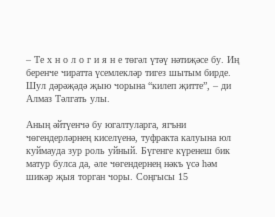– Те х н о л о г и я н е төгәл үтәү нәтиҗәсе бу. Иң беренче чиратта үсемлекләр тигез шытым бирде. Шул дәрәҗәдә җыю чорына “килеп җитте”, – ди Алмаз Тәлгать улы.

Аның әйтүенчә бу югалтуларга, ягъни чөгендерләрнең киселүенә, туфракта калуына юл куймауда зур роль уйный. Бүгенге күренеш бик матур булса да, әле чөгендернең нәкъ үсә һәм шикәр җыя торган чоры. Соңгысы 15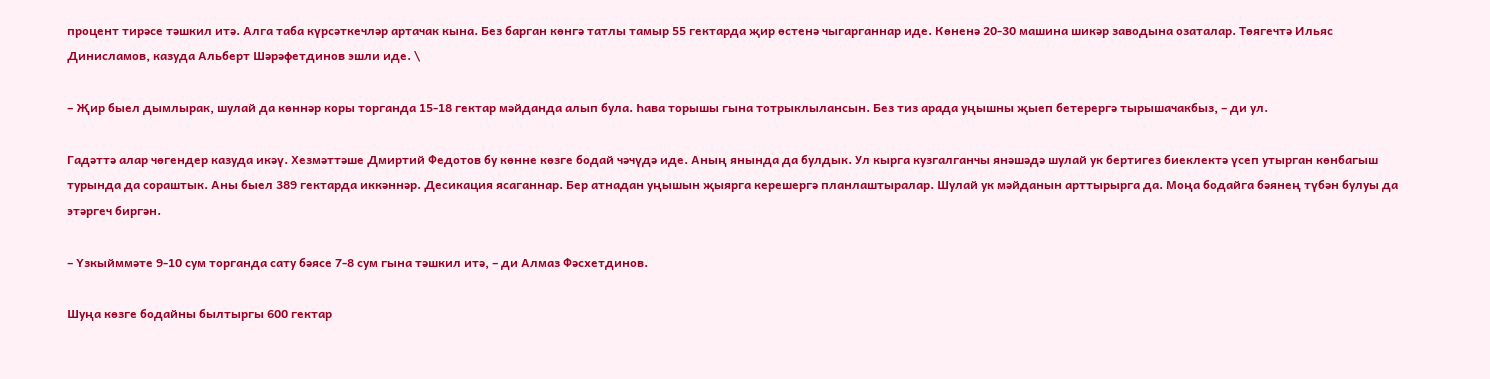процент тирәсе тәшкил итә. Алга таба күрсәткечләр артачак кына. Без барган көнгә татлы тамыр 55 гектарда җир өстенә чыгарганнар иде. Көненә 20-30 машина шикәр заводына озаталар. Төягечтә Ильяс Динисламов, казуда Альберт Шәрәфетдинов эшли иде. \

– Җир быел дымлырак, шулай да көннәр коры торганда 15-18 гектар мәйданда алып була. Һава торышы гына тотрыклылансын. Без тиз арада уңышны җыеп бетерергә тырышачакбыз, – ди ул.

Гадәттә алар чөгендер казуда икәү. Хезмәттәше Дмиртий Федотов бу көнне көзге бодай чәчүдә иде. Аның янында да булдык. Ул кырга кузгалганчы янәшәдә шулай ук бертигез биеклектә үсеп утырган көнбагыш турында да сораштык. Аны быел 389 гектарда иккәннәр. Десикация ясаганнар. Бер атнадан уңышын җыярга керешергә планлаштыралар. Шулай ук мәйданын арттырырга да. Моңа бодайга бәянең түбән булуы да этәргеч биргән.

– Үзкыйммәте 9-10 сум торганда сату бәясе 7-8 сум гына тәшкил итә, – ди Алмаз Фәсхетдинов.

Шуңа көзге бодайны былтыргы 600 гектар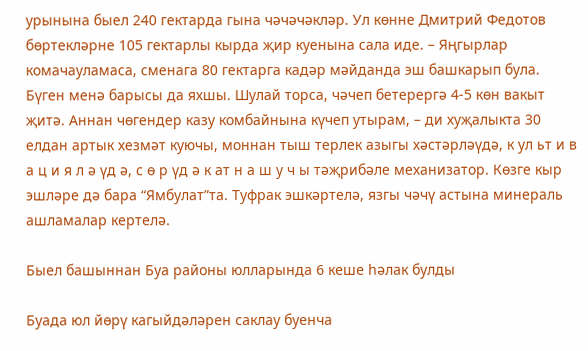урынына быел 240 гектарда гына чәчәчәкләр. Ул көнне Дмитрий Федотов бөртекләрне 105 гектарлы кырда җир куенына сала иде. – Яңгырлар комачауламаса, сменага 80 гектарга кадәр мәйданда эш башкарып була. Бүген менә барысы да яхшы. Шулай торса, чәчеп бетерергә 4-5 көн вакыт җитә. Аннан чөгендер казу комбайнына күчеп утырам, – ди хуҗалыкта 30 елдан артык хезмәт куючы, моннан тыш терлек азыгы хәстәрләүдә, к ул ьт и в а ц и я л ә үд ә, с ө р үд ә к ат н а ш у ч ы тәҗрибәле механизатор. Көзге кыр эшләре дә бара “Ямбулат”та. Туфрак эшкәртелә, язгы чәчү астына минераль ашламалар кертелә.

Быел башыннан Буа районы юлларында 6 кеше һәлак булды

Буада юл йөрү кагыйдәләрен саклау буенча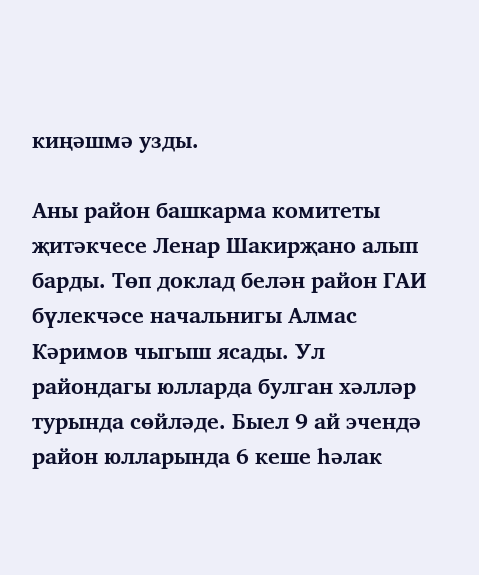киңәшмә узды.

Аны район башкарма комитеты җитәкчесе Ленар Шакирҗано алып барды. Төп доклад белән район ГАИ бүлекчәсе начальнигы Алмас Кәримов чыгыш ясады. Ул райондагы юлларда булган хәлләр турында сөйләде. Быел 9 ай эчендә район юлларында 6 кеше һәлак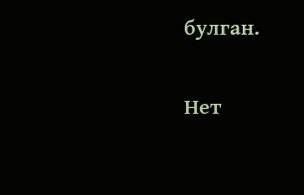булган.


Нет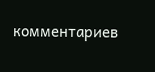комментариев